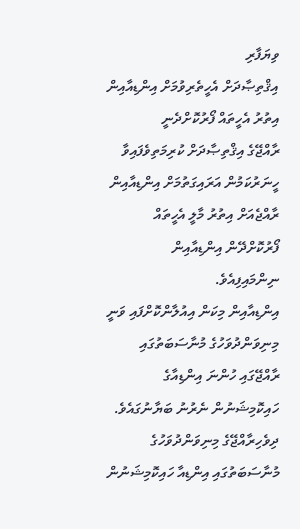ވިޔަފާރި
އިޤްތިޞާދަށް އެހީތެރިވުމަށް އިންޑިއާއިން އިތުރު އެހީތައް ފޯރުކޮށްދެނީ
ރާއްޖޭގެ އިޤްތިޞާދަށް ކުރިމަތިވެފައިވާ ހީނަރުކަމުން އަރައިގަތުމަށް އިންޑިއާއިން ރާއްޖެއަށް އިތުރު މާލީ އެހީތައް ފޯރުކޮށްދޭން އިންޑިއާއިން ނިންމައިފިއެވެ.
އިންޑިއާއިން މިކަން އިއުލާންކޮށްފައި ވަނީ މިނިވަންދުވަހުގެ މުނާސަބަތުގައި ރާއްޖޭގައި ހުންނަ އިންޑިއާގެ ހައިކޮމިޝަނުން ނެރުނު ބަޔާނުގައެވެ.
ދިވެހިރާއްޖޭގެ މިނިވަންދުވަހުގެ މުނާސަބަތުގައި އިންޑިއާ ހައިކޮމިޝަނުން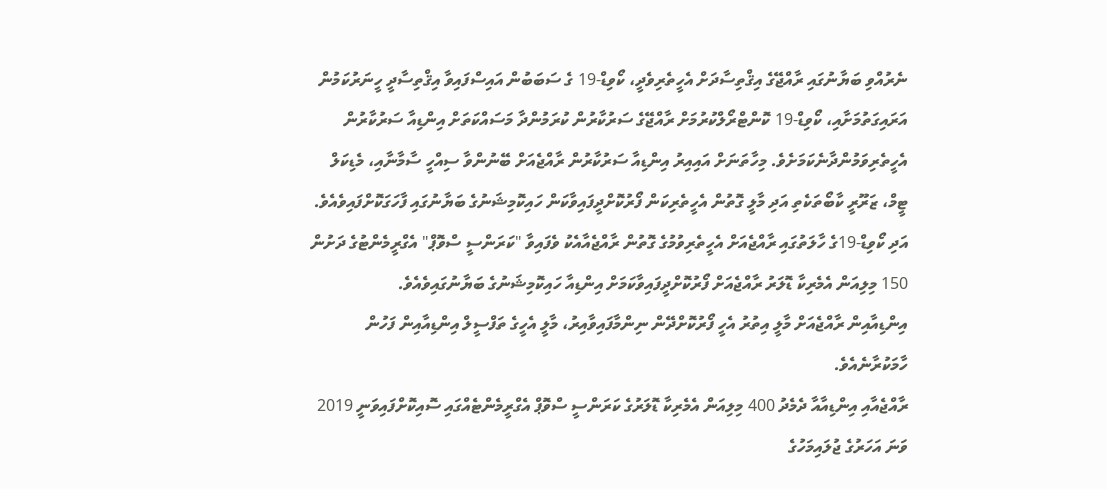ނެރުއްވި ބަޔާނުގައި ރާއްޖޭގެ އިޤްތިސާދަށް އެހީތެރިވެދީ، ކޯވިޑް-19 ގެ ސަބަބުން އައިސްފައިވާ އިޤްތިސާދީ ހީނަރުކަމުން އަރައިގަތުމަށާއި، ކޯވިޑް-19 ކޮންޓްރޯލްކުރުމަށް ރާއްޖޭގެ ސަރުކާރުން ކުރަމުންދާ މަސައްކަތަށް އިންޑިއާ ސަރުކާރުން އެހީތެރިވަމުންދާނެކަމަށެވެ. މިހާތަނަށް އައިއިރު އިންޑިއާ ސަރުކާރުން ރާއްޖެއަށް ބޭނުންވާ ސިއްހީ ސާމާނާއި، މެޑިކަލް ޓީމް، ޒަރޫރީ ކާބޯތަކެތި އަދި މާލީ ގޮތުން އެހީތެރިކަން ފޯރުކޮށްދީފައިވާކަން ހައިކޮމިޝަނުގެ ބަޔާނުގައި ފާހަގަކޮށްފައިވެއެވެ. އަދި ކޯވިޑް-19ގެ ހާލަތުގައި ރާއްޖެއަށް އެހީތެރިވުމުގެ ގޮތުން ރާއްޖެއާއެކު ވެފައިވާ "ކަރަންސީ ސްވޮޕް" އެގްރީމެންޓުގެ ދަށުން 150 މިލިއަން އެމެރިކާ ޑޮލަރު ރާއްޖެއަށް ފޯރުކޮށްދީފައިވާކަމަށް އިންޑިއާ ހައިކޮމިޝަނުގެ ބަޔާނުގައިވެއެވެ.
އިންޑިއާއިން ރާއްޖެއަށް މާލީ އިތުރު އެހީ ފޯރުކޮށްދޭން ނިންމާފައިވާއިރު، މާލީ އެހީގެ ތަފްސީލް އިންޑިއާއިން ފަހުން ހާމަކުރާނެއެވެ.
ރާއްޖެއާއި އިންޑިއާއާ ދެމެދު 400 މިލިއަން އެމެރިކާ ޑޮލަރުގެ ކަރަންސީ ސްވޮޕް އެގްރީމެންޓެއްގައި ސޮއިކޮށްފައިވަނީ 2019 ވަނަ އަހަރުގެ ޖުލައިމަހުގެ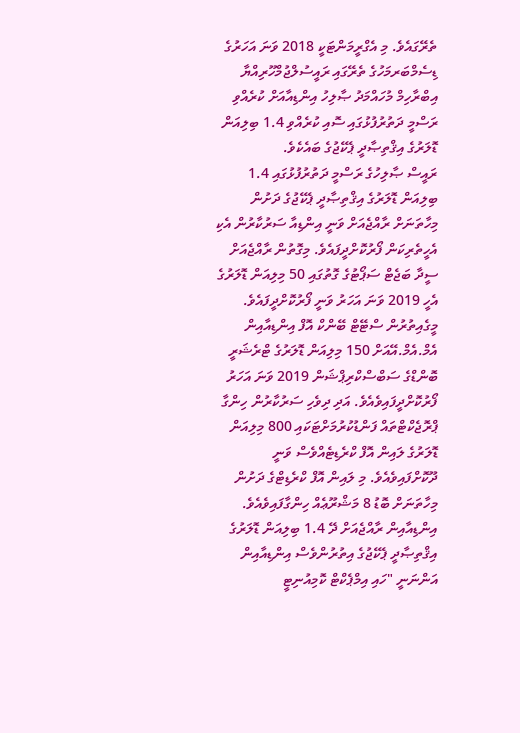ތެރޭގައެވެ. މި އެގްރީމަންޓަކީ 2018 ވަނަ އަހަރުގެ ޑިސެމްބަރމަހުގެ ތެރޭގައި ރައީސުލްޖުމްހޫރިއްޔާ އިބްރާހިމް މުހައްމަދު ޞާލިހު އިންޑިއާއަށް ކުރެއްވި ރަސްމީ ދަތުރުފުޅުގައި ސޮއި ކުރެއްވި 1.4 ބިލިއަން ޑޮލަރުގެ އިޤްތިޞާދީ ޕެކޭޖުގެ ބައެކެވެ.
ރައީސް ޞާލިހުގެ ރަސްމީ ދަތުރުފުޅުގައި 1.4 ބިލިއަން ޑޮލަރުގެ އިޤްތިޞާދީ ޕެކޭޖުގެ ދަށުން މިހާތަނަށް ރާއްޖެއަށް ވަނީ އިންޑިއާ ސަރުކާރުން އެކި އެހީތެރިކަން ފޯރުކޮށްދީފައެވެ. މިގޮތުން ރާއްޖެއަށް ސީދާ ބަޖެޓް ސަޕޯޓުގެ ގޮތުގައި 50 މިލިއަން ޑޮލަރުގެ އެހީ 2019 ވަނަ އަހަރު ވަނީ ފޯރުކޮށްދީފައެވެ.
މީގެއިތުރުން ސްޓޭޓް ބޭންކް އޮފް އިންޑިއާއިން އެމް.އެމް.އޭއަށް 150 މިލިއަން ޑޮލަރުގެ ޓްރެޝަރީ ބޮންޑްގެ ސަބްސްކްރިޕްޝަން 2019 ވަނަ އަހަރު ފޯރުކޮށްދީފައިވެއެވެ. އަދި ދިވެހި ސަރުކާރުން ހިންގާ ޕްރޮޖެކްޓްތައް ފަންޑުކުރުމަށްޓަކައި 800 މިލިއަން ޑޮލަރުގެ ލައިން އޮފް ކްރެޑިޓެއްވެސް ވަނީ ދޫކޮށްފައިވެއެވެ. މި ލައިން އޮފް ކްރެޑިޓްގެ ދަށުން މިހާތަނަށް ބޮޑު 8 މަޝްރޫޢެއް ހިންގާފައިވެއެވެ.
އިންޑިއާއިން ރާއްޖެއަށް ދޭ 1.4 ބިލިއަން ޑޮލަރުގެ އިޤްތިޞާދީ ޕެކޭޖުގެ އިތުރުންވެސް އިންޑިއާއިން އަންނަނީ "ހައި އިމްޕެކްޓް ކޮމިއުނިޓީ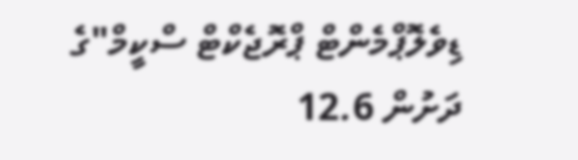ޑިވެލޮޕްމެންޓް ޕްރޮޖެކްޓް ސްކީމް"ގެ ދަށުން 12.6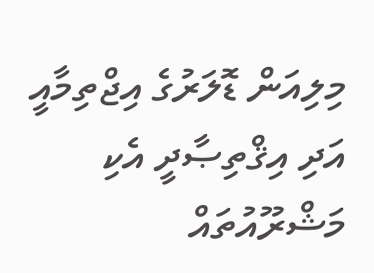މިލިއަން ޑޮލަރުގެ އިޖްތިމާއީ އަދި އިޤްތިޞާދީ އެކި މަޝްރޫއުތައް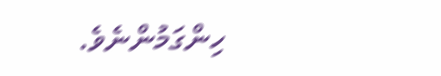ހިންގަމުންނެވެ.